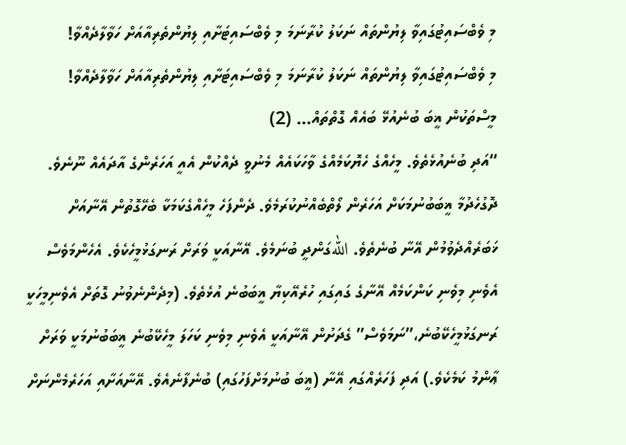މި ވެބްސައިޓުގައިވާ ލިޔުންތައް ނަކަލު ކުރާނަމަ މި ވެބްސައިޓަށާއި ލިޔުންތެރިއާއަށް ހަވާލާދެއްވާ!
މި ވެބްސައިޓުގައިވާ ލިޔުންތައް ނަކަލު ކުރާނަމަ މި ވެބްސައިޓަށާއި ލިޔުންތެރިއާއަށް ހަވާލާދެއްވާ!
މީސްތަކުން ޣީބަ ބުނެއުޅޭ ބައެއް ގޮތްތައް… (2)
“އަދި ބުނެއުޅެތެވެ. މީހެއްގެ ހެޔޮކަމެއްގެ ވާހަކައެއް މެނުވީ ދެއްކުން އެއީ އަހަރެންގެ އާދައެއް ނޫނެވެ. ދޮގުހެދުމާ ޣީބަބުނުމަކަށް އަހަރެން ލޯތްބެއްނުކުރަމެވެ. ދެންފަހެ މީހެއްގެކަމަކާ ބެހޭގޮތުން އޭނާއަށް ޚަބަރެއްދެވުމުން އޭނާ ބުނެތެވެ. اللهގަންދީ ބުނަމެވެ. އޭނާއަކީ ވަރަށް ރަނގަޅުމީހެކެވެ. އެހެންމަވެސް އެވެނި މިވެނި ކަންކަމެއް އޭނާގެ ގައިގައި ހުރެއޭކިޔާ ޣީބަބުނެ އުޅެތެވެ. (މިދެންނެވުނު ގޮތަށް އެވެނިމީހަކީ ރަނގަޅުމީހެކޭބުނެ،”ނަމަވެސް” ގެދަށުން އޭނާއަކީ އެވެނި މިވެނި ކަހަލަ މީހެކޭބުނެ ޣީބަބުނުމަކީ ވަރަށް ޢާންމު ކަމެކެވެ.) އަދި ފަހަރެއްގައި އޭނާ (ޣީބަ ބުނުމަށްފަހުގައި) ބުނެފާނެއެވެ. އޭނާއަށާއި އަހަރެމެންނަށް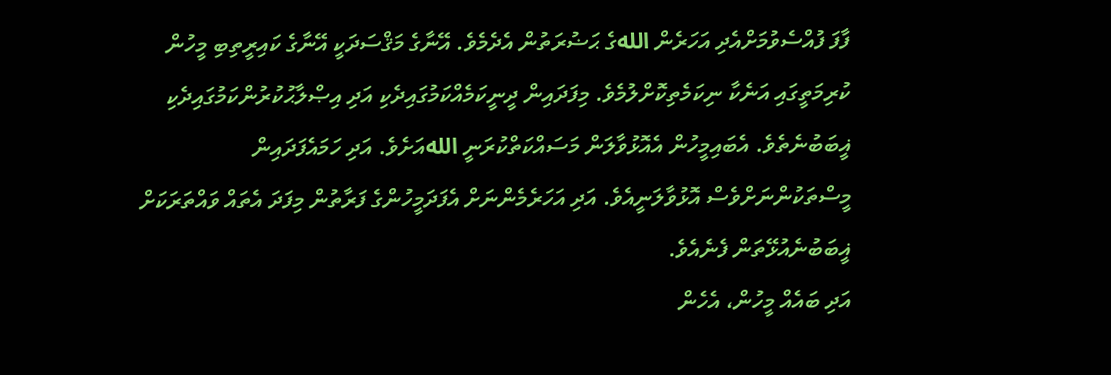ފާފަ ފުއްސެވުމަށްއެދި އަހަރެން اللهގެ ޙަޟުރަތުން އެދެމެވެ. އޭނާގެ މަޤްސަދަކީ އޭނާގެ ކައިރީތިބި މީހުން ކުރިމަތީގައި އަނެކާ ނިކަމެތިކޮށްލުމެވެ. މިފަދައިން ދީނީކަމެއްކަމުގައިދެކި އަދި އިޞްލާޙުކުރުންކަމުގައިދެކި ޣީބަބުނެތެވެ. އެބައިމީހުން އެއޮޅުވާލަން މަސައްކަތްކުރަނީ اللهއަށެވެ. އަދި ހަމައެފަދައިން މީސްތަކުންނަށްވެސް އޮޅުވާލަނީއެވެ. އަދި އަހަރެމެންނަށް އެފަދަމީހުންގެ ފަރާތުން މިފަދަ އެތައް ވައްތަރަކަށް ޣީބަބުނެއުޅޭތަން ފެނެއެވެ.
އަދި ބައެއް މީހުން، އެހެން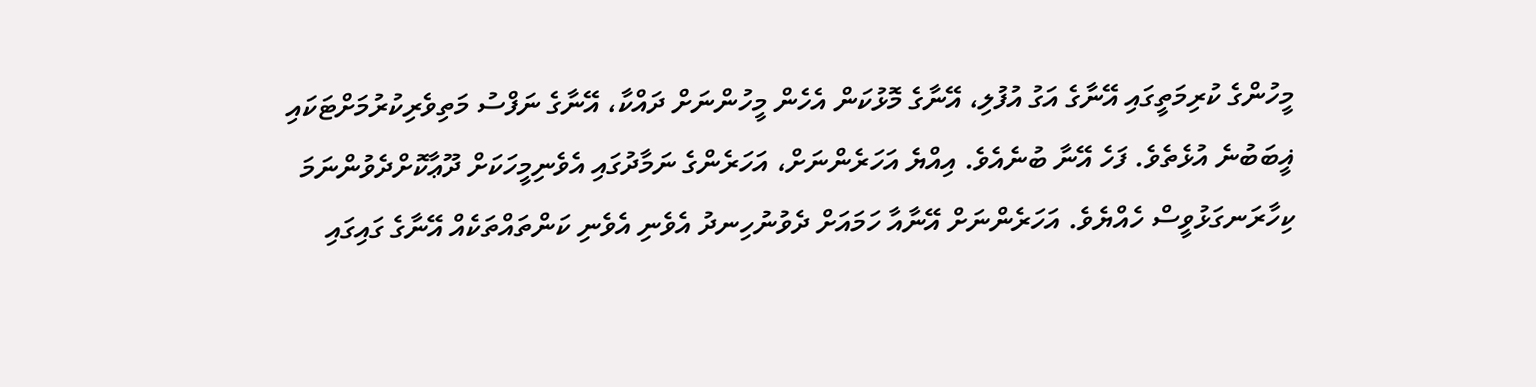މީހުންގެ ކުރިމަތީގައި އޭނާގެ އަގު އުފުލި، އޭނާގެ މޮޅުކަން އެހެން މީހުންނަށް ދައްކާ، އޭނާގެ ނަފްސު މަތިވެރިކުރުމަށްޓަކައި ޣީބަބުނެ އުޅެތެވެ. ފަހެ އޭނާ ބުނެއެވެ. އިއްޔެ އަހަރެންނަށް، އަހަރެންގެ ނަމާދުގައި އެވެނިމީހަކަށް ދޫޢާކޮށްދެވުންނަމަ ކިހާރަނގަޅުވީސް ހެއްޔެވެ. އަހަރެންނަށް އޭނާއާ ހަމައަށް ދެވުނުހިނދު އެވެނި އެވެނި ކަންތައްތަކެއް އޭނާގެ ގައިގައި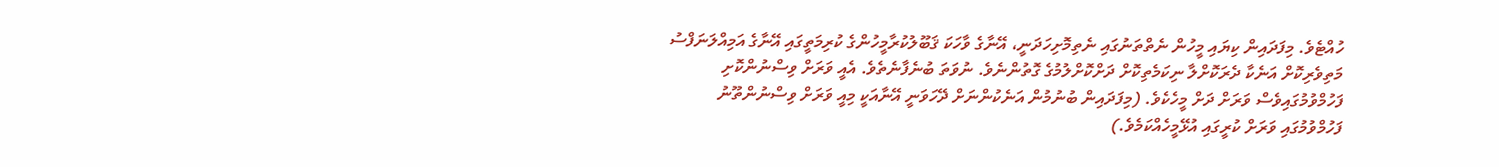ހުއްޓެވެ. މިފަދައިން ކިޔައި މީހުން ނެތްތަނުގައި ނެތިމޮށިހަދަނީ، އޭނާގެ ވާހަކަ ޤަބޫލުކުރާމީހުންގެ ކުރިމަތީގައި އޭނާގެ އަމިއްލަނަފްސު މަތިވެރިކޮށް އަނެކާ ދެރަކޮށްލާ ނިކަމެތިކޮށް ދަށްކޮށްލުމުގެ ގޮތުންނެވެ. ނުވަތަ ބުނެފާނެތެވެ. އެއީ ވަރަށް ވިސްނުންކޮށި ފަހުމްވުމުގައިވެސް ވަރަށް ދަށް މީހެކެވެ. (މިފަދައިން ބުނުމުން އަނެކުންނަށް ދޭހަވަނީ އޭނާއަކީ މިއީ ވަރަށް ވިސްނުންތޫނު ފަހުމްވުމުގައި ވަރަށް ކުރީގައި އުޅޭމީހެއްކަމެވެ.)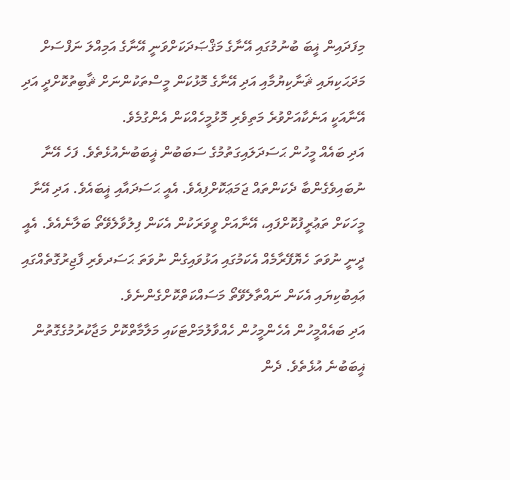މިފަދައިން ޣީބަ ބުނުމުގައި އޭނާގެ މަޤްޞަދަކަށްވަނީ އޭނާގެ އަމިއްލަ ނަފްސަށް މަދަޙަކިޔައި ޘަނާކިޔުމާއި އަދި އޭނާގެ މޮޅުކަން މީސްތަކުންނަށް ޘާބިތުކޮށްދީ އަދި އޭނާއަކީ އަނެކާއަށްވުރެ މަތިވެރި މޮޅުމީހެއްކަން އެންގުމެވެ.
އަދި ބައެއް މީހުން ޙަސަދަލައިގަތުމުގެ ސަބަބުން ޣީބަބުނެއުޅެތެވެ. ފަހެ އޭނާ ނުބައިވެގެންބާ ދެކަންތައް ޖަމަޢަކޮށްފިއެވެ. އެއީ ޙަސަދައާއި ޣީބައެވެ. އަދި އޭނާ މީހަކަށް ތަޢުރީފުކޮށްފައި، އޭނާއަށް ވީވަރަކުން އެކަން ފިލުވާލެވޭތޯ ބަލާނެއެވެ. އެއީ ދީނީ ނުވަތަ ހެޔޮފޭރާމެއް އެކަމުގައި އަޅުވައިގެން ނުވަތަ ޙަސަދވެރި ފާޖިރުގޮތެއްގައި ޢައިބުކިޔައި އެކަން ނައްތާލެވޭތޯ މަސައްކަތްކޮށްގެންނެވެ.
އަދި ބައެއްމީހުން އެހެންމީހުން ހެއްވާލުމަށްޓަކައި މަލާމާތްކޮށް މަޖާކުރުމުގެގޮތުން ޣީބަބުނެ އުޅެތެވެ. ދެން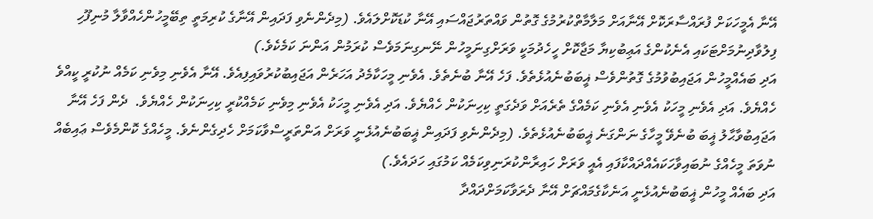އޭނާ އެމީހަކަށް ފުރައްސާރަކޮށް އޭނާއަށް މަލާމާތްކުރުމުގެ ގޮތުން ވައްތަރުޖައްސައި އޭނާ ކުޑަކޮށްލައެވެ. (މިދެންނެވި ފަދައިން އޭނާގެ ކުރިމަތީ ތިބޭމީހުންހެއްވާލާ މުނިފޫހި ފިލުވާދިނުމަށްޓަކައި އެނެކުންގެ އަޢިބުކިޔާ މަޖާކޮށް ހީހެދުމަކީ ވަރަށްގިނަމީހުން ނޭނގިނަމަވެސް ކުރަމުން އަންނަ ކަމެކެވެ.)
އަދި ބައެއްމީހުން އަޖައިބުވުމުގެ ގޮތުންވެސް ޣީބަބުނެއުޅެތެވެ. ފަހެ އޭނާ ބުނެތެވެ. އެވެނި މީހަކާމެދު އަހަރެން އަޖައިބުކުރުވައިފިއެވެ. އޭނާ އެވެނި މިވެނި ކަމެއް ނުކުރީ ކީއްވެ ހެއްޔެވެ. އަދި އެވެނި މީހަކު އެވެނި އެވެނި ކަމެއްގެ ތެރެއަށް ވަދެގަތީ ކިހިނަކުން ހެއްޔެވެ. އަދި އެވެނި މީހަކު އެވެނި މިވެނި ކަމެއްކުރީ ކިހިނަކުން ހެއްޔެވެ.  ދެން ފަހެ އޭނާ އަޖައިބުވާޙާލު ޣީބަ ބުނެވޭ މީހާގެ ނަންގަނެ ޣީބަބުނެއުޅެތެވެ. (މިދެންނެވި ފަދައިން ޣީބަބުނެއުޅެނީ ވަރަށް އަންތަރީސްވާކަމަށް ހެދިގެންނެވެ. މީހެއްގެ ކޮންމެވެސް ޢައިބެއް ނުވަތަ މީހެއްގެ ނުބައިވާހަކައެއްދައްކާފައި އެއީ ވަރަށް ހައިރާންކުރަނިވިކަމެއް ކަމުގައި ހަދައެވެ.)
އަދި ބައެއް މީހުން ޣީބަބުނެއުޅެނީ އަނެކާގެމައްޗަށް އޭނާ ދެރަވާކަމަށްދައްދާ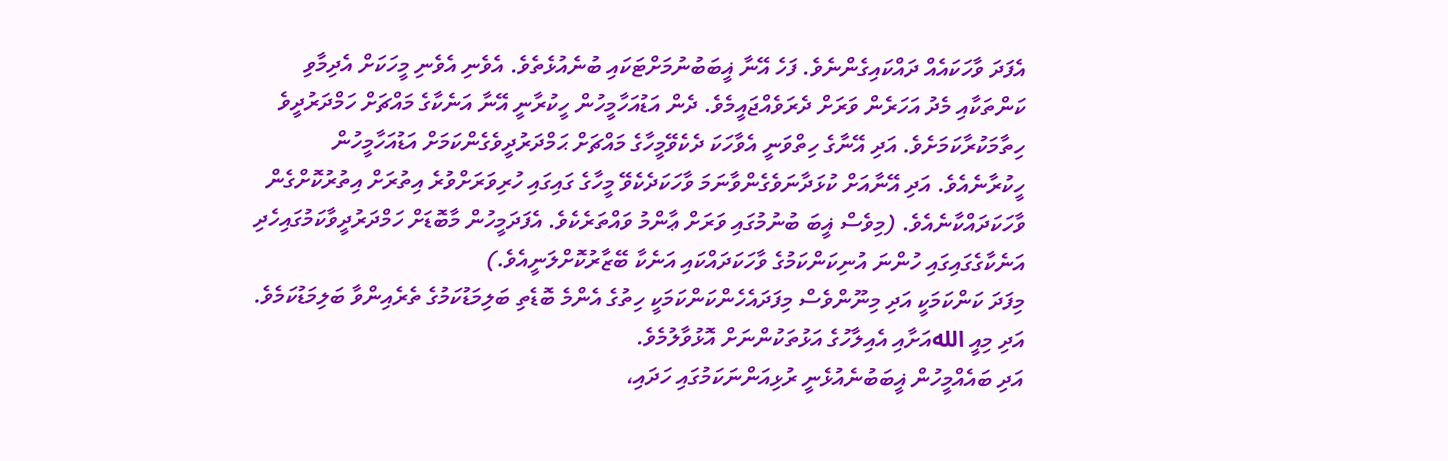އެފަދަ ވާހަކައެއް ދައްކައިގެންނެވެ. ފަހެ އޭނާ ޣީބަބުނުމަށްޓަކައި ބުނެއުޅެތެވެ. އެވެނި އެވެނި މީހަކަށް އެދިމާވި ކަންތަކާއި މެދު އަހަރެން ވަރަށް ދެރަވެއްޖައީމެވެ. ދެން އަޑުއަހާމީހުން ހީކުރާނީ އޭނާ އަނެކާގެ މައްޗަށް ހަމްދަރުދީވެ ހިތާމަކުރާކަމަށެވެ. އަދި އޭނާގެ ހިތްވަނީ އެވާހަކަ ދެކެވޭމީހާގެ މައްޗަށް ޙަމްދަރުދީވެގެންކަމަށް އަޑުއަހާމީހުން ހީކުރާނެއެވެ. އަދި އޭނާއަށް ކުޅަދާނަވެގެންވާނަމަ ވާހަކަދެކެވޭ މީހާގެ ގައިގައި ހުރިވަރަށްވުރެ އިތުރަށް އިތުރުކޮށްގެން ވާހަކަދައްކާނެއެވެ. (މިވެސް ޣީބަ ބުނުމުގައި ވަރަށް ޢާންމު ވައްތަރެކެވެ. އެފަދަމީހުން މާބޮޑަށް ހަމްދަރުދީވާކަމުގައިހެދި އަނެކާގެގައިގައި ހުންނަ އުނިކަންކަމުގެ ވާހަކަދައްކައި އަނެކާ ބޭޒާރުކޮށްލަނީއެވެ.)
މިފަދަ ކަންކަމަކީ އަދި މިނޫންވެސް މިފަދައެހެންކަންކަމަކީ ހިތުގެ އެންމެ ބޮޑެތި ބަލިމަޑުކަމުގެ ތެރެއިންވާ ބަލިމަޑުކަމެވެ. އަދި މިއީ اللهއަށާއި އެއިލާހުގެ އަޅުތަކުންނަށް އޮޅުވާލުމެވެ.
އަދި ބައެއްމީހުން ޣީބަބުނެއުޅެނީ ރުޅިއަންނަކަމުގައި ހަދައި،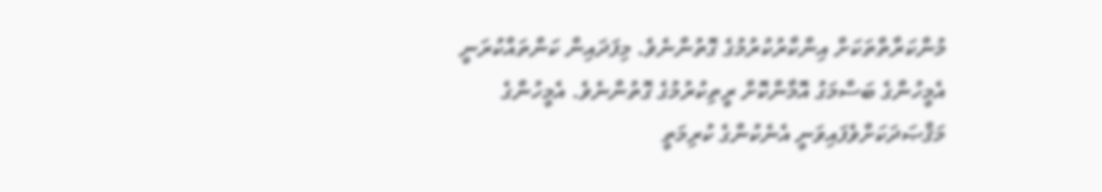މުންކަރާތްތަކަށް އިންކާރުކުރުމުގެ ގޮތުންނެވެ. މިފަދައިން ކަންތައްކުރަނީ އެމީހުންގެ ބަސްމަގު އޮމާންކޮށް ރީތިކުރުމުގެ ގޮތުންނެވެ. އެމީހުންގެ މަޤްޞަދަކަށްވެފައިވަނީ އެނެކުންގެ ކުރިމަތީ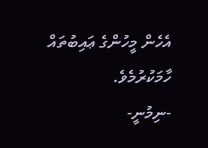އެހެން މީހުންގެ ޢައިބުތައް ހާމަކުރުމެވެ.
-ނިމުނީ-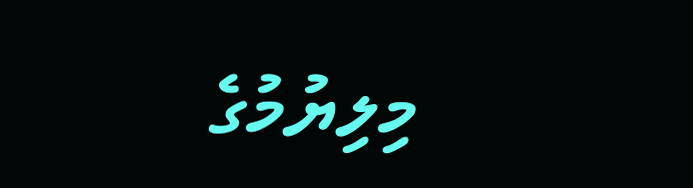މިލިޔުމުގެ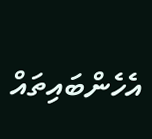އެހެންބައިތައް